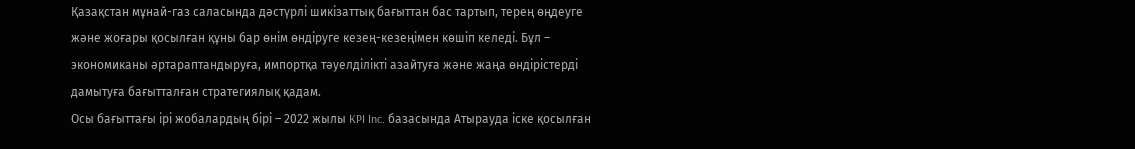Қазақстан мұнай-газ саласында дәстүрлі шикізаттық бағыттан бас тартып, терең өңдеуге және жоғары қосылған құны бар өнім өндіруге кезең-кезеңімен көшіп келеді. Бұл – экономиканы әртараптандыруға, импортқа тәуелділікті азайтуға және жаңа өндірістерді дамытуға бағытталған стратегиялық қадам.
Осы бағыттағы ірі жобалардың бірі – 2022 жылы KPI Inc. базасында Атырауда іске қосылған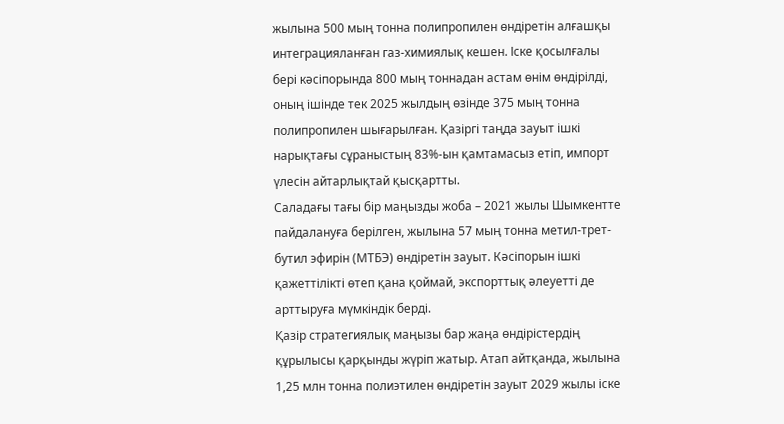жылына 500 мың тонна полипропилен өндіретін алғашқы интеграцияланған газ-химиялық кешен. Іске қосылғалы бері кәсіпорында 800 мың тоннадан астам өнім өндірілді, оның ішінде тек 2025 жылдың өзінде 375 мың тонна полипропилен шығарылған. Қазіргі таңда зауыт ішкі нарықтағы сұраныстың 83%-ын қамтамасыз етіп, импорт үлесін айтарлықтай қысқартты.
Саладағы тағы бір маңызды жоба – 2021 жылы Шымкентте пайдалануға берілген, жылына 57 мың тонна метил-трет-бутил эфирін (МТБЭ) өндіретін зауыт. Кәсіпорын ішкі қажеттілікті өтеп қана қоймай, экспорттық әлеуетті де арттыруға мүмкіндік берді.
Қазір стратегиялық маңызы бар жаңа өндірістердің құрылысы қарқынды жүріп жатыр. Атап айтқанда, жылына 1,25 млн тонна полиэтилен өндіретін зауыт 2029 жылы іске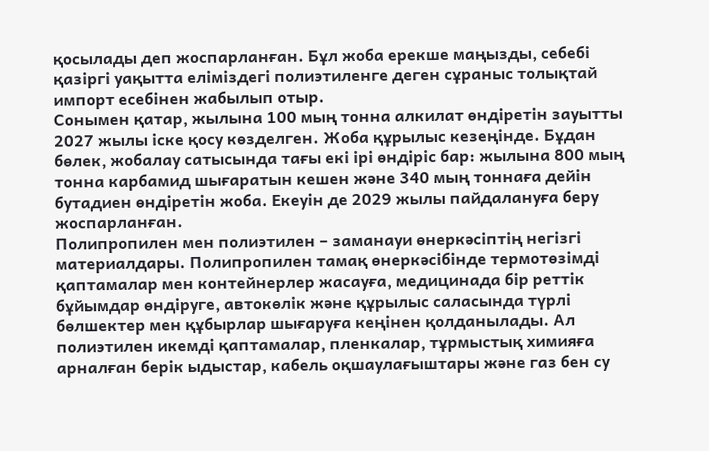қосылады деп жоспарланған. Бұл жоба ерекше маңызды, себебі қазіргі уақытта еліміздегі полиэтиленге деген сұраныс толықтай импорт есебінен жабылып отыр.
Сонымен қатар, жылына 100 мың тонна алкилат өндіретін зауытты 2027 жылы іске қосу көзделген. Жоба құрылыс кезеңінде. Бұдан бөлек, жобалау сатысында тағы екі ірі өндіріс бар: жылына 800 мың тонна карбамид шығаратын кешен және 340 мың тоннаға дейін бутадиен өндіретін жоба. Екеуін де 2029 жылы пайдалануға беру жоспарланған.
Полипропилен мен полиэтилен – заманауи өнеркәсіптің негізгі материалдары. Полипропилен тамақ өнеркәсібінде термотөзімді қаптамалар мен контейнерлер жасауға, медицинада бір реттік бұйымдар өндіруге, автокөлік және құрылыс саласында түрлі бөлшектер мен құбырлар шығаруға кеңінен қолданылады. Ал полиэтилен икемді қаптамалар, пленкалар, тұрмыстық химияға арналған берік ыдыстар, кабель оқшаулағыштары және газ бен су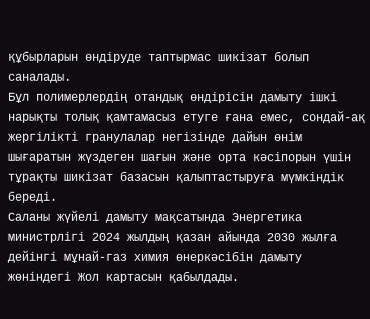құбырларын өндіруде таптырмас шикізат болып саналады.
Бұл полимерлердің отандық өндірісін дамыту ішкі нарықты толық қамтамасыз етуге ғана емес, сондай-ақ жергілікті гранулалар негізінде дайын өнім шығаратын жүздеген шағын және орта кәсіпорын үшін тұрақты шикізат базасын қалыптастыруға мүмкіндік береді.
Саланы жүйелі дамыту мақсатында Энергетика министрлігі 2024 жылдың қазан айында 2030 жылға дейінгі мұнай-газ химия өнеркәсібін дамыту жөніндегі Жол картасын қабылдады.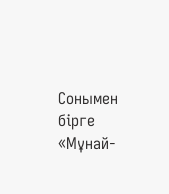Сонымен бірге «Мұнай-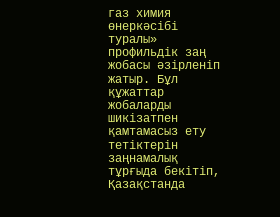газ химия өнеркәсібі туралы» профильдік заң жобасы әзірленіп жатыр. Бұл құжаттар жобаларды шикізатпен қамтамасыз ету тетіктерін заңнамалық тұрғыда бекітіп, Қазақстанда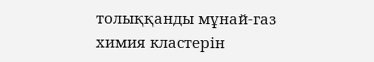толыққанды мұнай-газ химия кластерін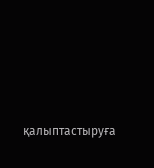қалыптастыруға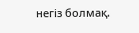негіз болмақ.